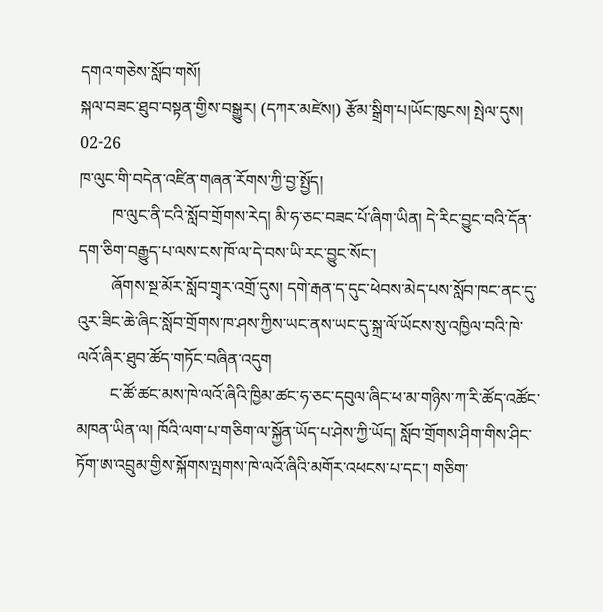དགའ་གཅེས་སློབ་གསོ།
སྐལ་བཟང་ཐུབ་བསྟན་གྱིས་བསྒྱུར། (དཀར་མཛེས།) རྩོམ་སྒྲིག་པ།ཡོང་ཁུངས། སྤེལ་དུས། 02-26
ཁ་ལུང་གི་བདེན་འཛིན་གཞན་རོགས་ཀྱི་བྱ་སྤྱོད།
        ཁ་ལུང་ནི་ངའི་སློབ་གྲོགས་རེད། མི་ཧ་ཅང་བཟང་པོ་ཞིག་ཡིན། དེ་རིང་བྱུང་བའི་དོན་དག་ཅིག་བརྒྱུད་པ་ལས་ངས་ཁོ་ལ་དེ་བས་ཡི་རང་བྱུང་སོང་།
        ཞོགས་སྔ་མོར་སློབ་གྲྭར་འགྲོ་དུས། དགེ་རྒན་ད་དུང་ཕེབས་མེད་པས་སློབ་ཁང་ནང་དུ་འུར་ཟིང་ཆེ་ཞིང་སློབ་གྲོགས་ཁ་ཤས་ཀྱིས་ཡང་ནས་ཡང་དུ་སྐྲ་ལོ་ཡོངས་སུ་འཁྱིལ་བའི་ཁེ་ལའོ་ཞིར་ཐུབ་ཚོད་གཏོང་བཞིན་འདུག
        ང་ཚོ་ཚང་མས་ཁེ་ལའོ་ཞིའི་ཁྱིམ་ཚང་ཧ་ཅང་དབུལ་ཞིང་ཕ་མ་གཉིས་ཀ་རི་ཚོད་འཚོང་མཁན་ཡིན་ལ། ཁོའི་ལག་པ་གཅིག་ལ་སྐྱོན་ཡོད་པ་ཤེས་ཀྱི་ཡོད། སློབ་གྲོགས་ཤིག་གིས་ཤིང་ཏོག་ཨ་འབྲུམ་གྱིས་སྐོགས་ལྤགས་ཁེ་ལའོ་ཞིའི་མགོར་འཕངས་པ་དང་། གཅིག་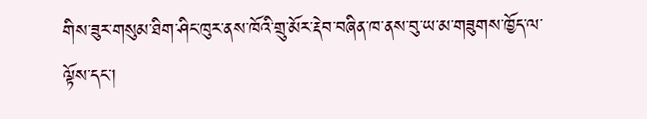གིས་ཟུར་གསུམ་ཐིག་ཤིང་ཁུར་ནས་ཁོའི་གྲུ་མོར་རྡེབ་བཞིན་ཁ་ནས་བུ་ཡ་མ་གཟུགས་ཁྱོད་ལ་ལྟོས་དང་།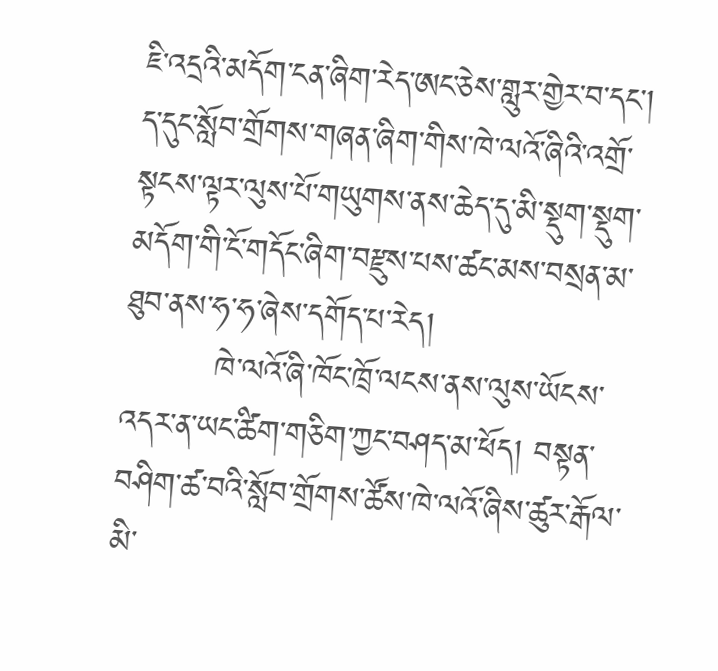ཇི་འདྲའི་མདོག་ངན་ཞིག་རེད་ཨང་ཅེས་གླུར་གྱེར་བ་དང་། ད་དུང་སློབ་གྲོགས་གཞན་ཞིག་གིས་ཁེ་ལའོ་ཞིའི་འགྲོ་སྟངས་ལྟར་ལུས་པོ་གཡུགས་ནས་ཆེད་དུ་མི་སྡུག་སྡུག་མདོག་གི་ངོ་གདོང་ཞིག་བརྫུས་པས་ཚང་མས་བསྲན་མ་ཐུབ་ནས་ཧ་ཧ་ཞེས་དགོད་པ་རེད།
        ཁེ་ལའོ་ཞི་ཁོང་ཁྲོ་ལངས་ནས་ལུས་ཡོངས་འདར་ན་ཡང་ཚིག་གཅིག་ཀྱང་བཤད་མ་ཕོད། བསྟན་བཤིག་ཚ་བའི་སློབ་གྲོགས་ཚོས་ཁེ་ལའོ་ཞིས་ཚུར་རྒོལ་མི་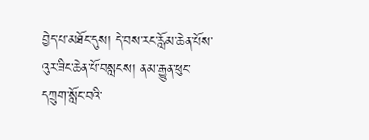བྱེད་པ་མཐོང་དུས། དེ་བས་རང་རློམ་ཆེན་པོས་འུར་ཟིང་ཆེན་པོ་བསླངས། ནམ་རྒྱུན་ཕུང་དཀྲུག་སློང་བའི་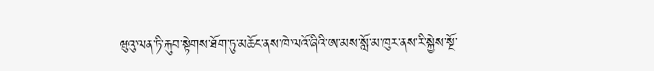ཝུའུ་ལན་ཏི་རྐུབ་སྟེགས་ཐོག་ཏུ་མཆོང་ནས་ཁེ་ལའོ་ཞིའི་ཨ་མས་སློ་མ་ཁུར་ནས་རི་སྐྱེས་སྔོ་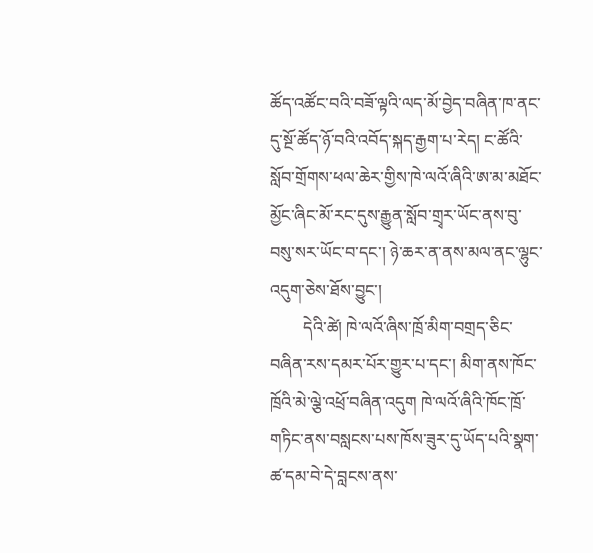ཚོད་འཚོང་བའི་བཟོ་ལྟའི་ལད་མོ་བྱེད་བཞིན་ཁ་ནང་དུ་སྔོ་ཚོད་ཉོ་བའི་འབོད་སྐད་རྒྱག་པ་རེད། ང་ཚོའི་སློབ་གྲོགས་ཕལ་ཆེར་གྱིས་ཁེ་ལའོ་ཞིའི་ཨ་མ་མཐོང་མྱོང་ཞིང་མོ་རང་དུས་རྒྱུན་སློབ་གྲྭར་ཡོང་ནས་བུ་བསུ་སར་ཡོང་བ་དང་། ཉེ་ཆར་ན་ནས་མལ་ནང་ལྷུང་འདུག་ཅེས་ཐོས་བྱུང་།
        དེའི་ཚེ། ཁེ་ལའོ་ཞིས་ཁྲོ་མིག་བགྲད་ཅིང་བཞིན་རས་དམར་པོར་གྱུར་པ་དང་། མིག་ནས་ཁོང་ཁྲོའི་མེ་ལྕེ་འཕྲོ་བཞིན་འདུག ཁེ་ལའོ་ཞིའི་ཁོང་ཁྲོ་གཏིང་ནས་བསླངས་པས་ཁོས་ཟུར་དུ་ཡོད་པའི་སྣག་ཚ་དམ་བེ་དེ་བླངས་ནས་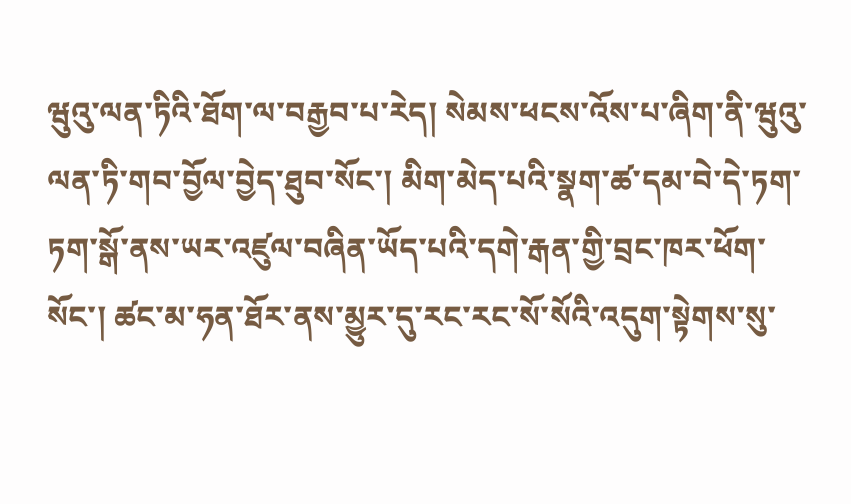ཝུའུ་ལན་ཏིའི་ཐོག་ལ་བརྒྱབ་པ་རེད། སེམས་ཕངས་འོས་པ་ཞིག་ནི་ཝུའུ་ལན་ཏི་གབ་བྱོལ་བྱེད་ཐུབ་སོང་། མིག་མེད་པའི་སྣག་ཚ་དམ་བེ་དེ་ཏག་ཏག་སྒོ་ནས་ཡར་འཛུལ་བཞིན་ཡོད་པའི་དགེ་རྒན་གྱི་བྲང་ཁར་ཕོག་སོང་། ཚང་མ་ཧན་ཐོར་ནས་མྱུར་དུ་རང་རང་སོ་སོའི་འདུག་སྟེགས་སུ་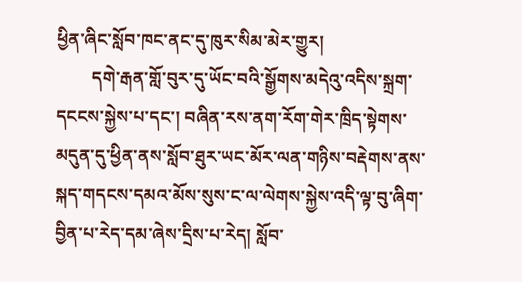ཕྱིན་ཞིང་སློབ་ཁང་ནང་དུ་ཁུར་སིམ་མེར་གྱུར།
        དགེ་རྒན་གློ་བུར་དུ་ཡོང་བའི་སྒྱོགས་མདེའུ་འདིས་སྐྲག་དངངས་སྐྱེས་པ་དང་། བཞིན་རས་ནག་རོག་གེར་ཁྲིད་སྟེགས་མདུན་དུ་ཕྱིན་ནས་སློབ་ཐུར་ཡང་མོར་ལན་གཉིས་བརྡེགས་ནས་སྐད་གདངས་དམའ་མོས་སུས་ང་ལ་ལེགས་སྐྱེས་འདི་ལྟ་བུ་ཞིག་བྱིན་པ་རེད་དམ་ཞེས་དྲིས་པ་རེད། སློབ་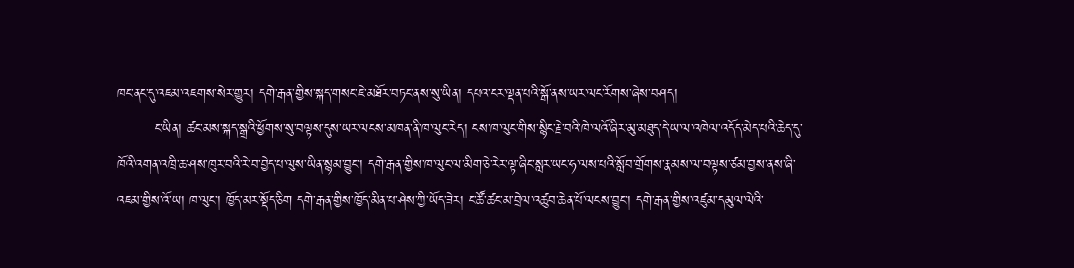ཁང་ནང་དུ་འཇམ་འཇགས་སེར་གྱུར། དགེ་རྒན་གྱིས་སྐད་གསང་ཇེ་མཐོར་བཏང་ནས་སུ་ཡིན། དཔའ་ངར་ལྡན་པའི་སྒོ་ནས་ཡར་ལང་རོགས་ཞེས་བཤད།
        ང་ཡིན། ཚང་མས་སྐད་སྒྲའི་ཕྱོགས་སུ་བལྟས་དུས་ཡར་ལངས་མཁན་ནི་ཁ་ལུང་རེད། ངས་ཁ་ལུང་གིས་སྙིང་རྗེ་བའི་ཁེ་ལའོ་ཞིར་མུ་མཐུད་དེ་ཡ་ལ་འཁེལ་འདོད་མེད་པའི་ཆེད་དུ་ཁོའི་འགན་འཁྲི་ཆ་ཤས་ཁུར་བའི་རེ་བ་བྱེད་པ་ལུས་ཡིན་སྙམ་བྱུང་། དགེ་རྒན་གྱིས་ཁ་ལུང་ལ་མིག་ཅེ་རེར་ལྟ་ཞིང་སླར་ཡང་ཧ་ལས་པའི་སློབ་གྲོགས་རྣམས་ལ་བལྟས་ཙམ་བྱས་ནས་ཞི་འཇམ་གྱིས་འོ་ཡ། ཁ་ལུང་། ཁྱོད་མར་སྡོད་ཅིག དགེ་རྒན་གྱིས་ཁྱོད་མིན་པ་ཤེས་ཀྱི་ཡོད་ཟེར། ང་ཚོ་ཚང་མ་བྲེལ་འཚུབ་ཆེན་པོ་ལངས་བྱུང་། དགེ་རྒན་གྱིས་འཛུམ་དམུལ་ལེའི་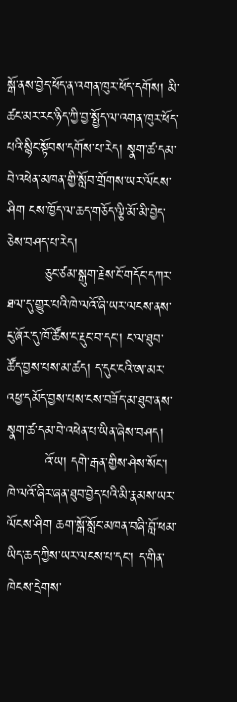སྒོ་ནས་བྱེད་ཕོད་ན་འགན་ཁུར་ཕོད་དགོས། མི་ཚང་མར་རང་ཉིད་ཀྱི་བྱ་སྤྱོད་ལ་འགན་ཁུར་ཕོད་པའི་སྙིང་སྟོབས་དགོས་པ་རེད། སྣག་ཚ་དམ་བེ་འཕེན་མཁན་གྱི་སློབ་གྲོགས་ཡར་ལོངས་ཤིག ངས་ཁྱོད་ལ་ཆད་གཅོད་ལྕི་མོ་མི་བྱེད་ཅེས་བཤད་པ་རེད།
        ཅུང་ཙམ་སྒུག་རྗེས་ངོ་གདོང་དཀར་ཐལ་དུ་གྱུར་པའི་ཁེ་ལའོ་ཞི་ཡར་ལངས་ནས་ངུ་ཞོར་དུ་ཁོ་ཚོས་ང་རྡུང་བ་དང་། ང་ལ་ཐུབ་ཚོད་བྱས་པས་མ་ཚད། ད་དུང་ངའི་ཨ་མར་འཕྱ་དམོད་བྱས་པས་ངས་བཟོད་མ་ཐུབ་ནས་སྣག་ཚ་དམ་བེ་འཕེན་པ་ཡིན་ཞེས་བཤད།
        འོ་ཡ། དགེ་རྒན་གྱིས་ཤེས་སོང་། ཁེ་ལའོ་ཞིར་ཞན་ཐུབ་བྱེད་པའི་མི་རྣམས་ཡར་ལོངས་ཤིག ཆག་སྒོ་སློང་མཁན་བཞི་བློ་ཕམ་ཡིད་ཆད་ཀྱིས་ཡར་ལངས་པ་དང་། ད་གིན་ཁེངས་དྲེགས་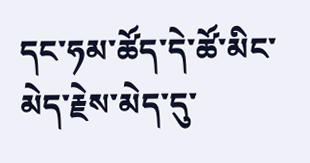དང་ཧམ་ཚོད་དེ་ཚོ་མིང་མེད་རྗེས་མེད་དུ་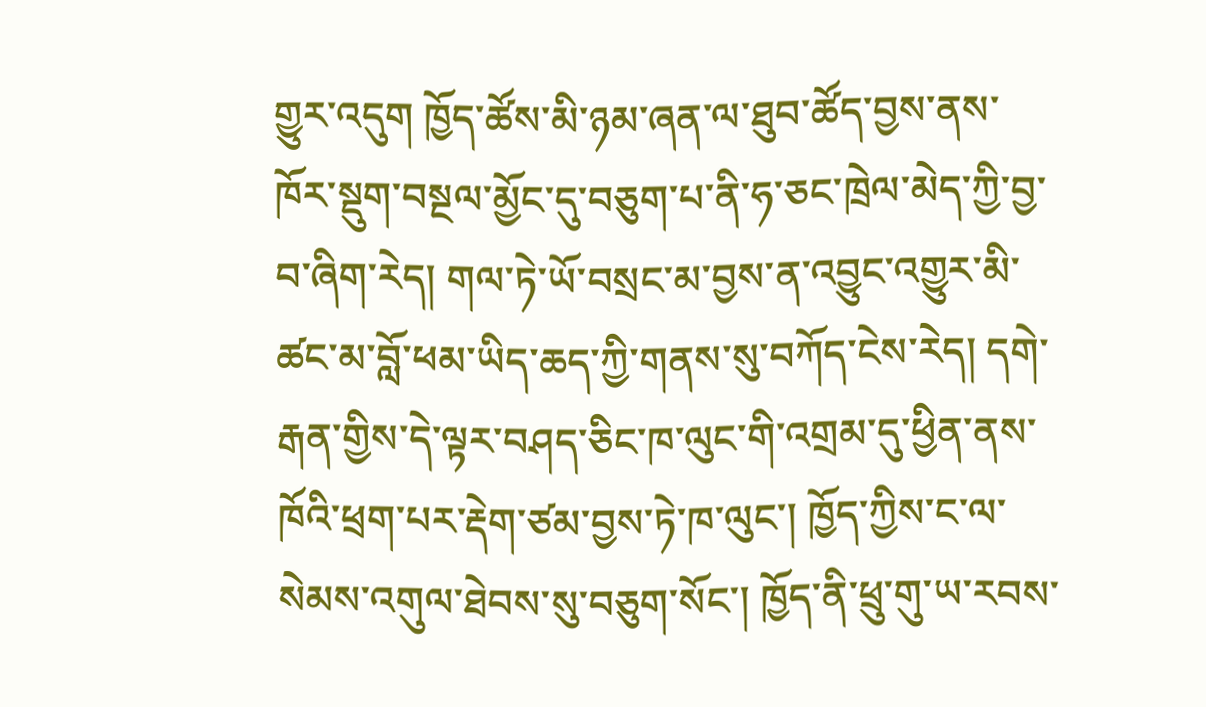གྱུར་འདུག ཁྱོད་ཚོས་མི་ཉམ་ཞན་ལ་ཐུབ་ཚོད་བྱས་ནས་ཁོར་སྡུག་བསྔལ་མྱོང་དུ་བཅུག་པ་ནི་ཧ་ཅང་ཁྲེལ་མེད་ཀྱི་བྱ་བ་ཞིག་རེད། གལ་ཏེ་ཡོ་བསྲང་མ་བྱས་ན་འབྱུང་འགྱུར་མི་ཚང་མ་བློ་ཕམ་ཡིད་ཆད་ཀྱི་གནས་སུ་བཀོད་ངེས་རེད། དགེ་རྒན་གྱིས་དེ་ལྟར་བཤད་ཅིང་ཁ་ལུང་གི་འགྲམ་དུ་ཕྱིན་ནས་ཁོའི་ཕྲག་པར་རྡེག་ཙམ་བྱས་ཏེ་ཁ་ལུང་། ཁྱོད་ཀྱིས་ང་ལ་སེམས་འགུལ་ཐེབས་སུ་བཅུག་སོང་། ཁྱོད་ནི་ཕྲུ་གུ་ཡ་རབས་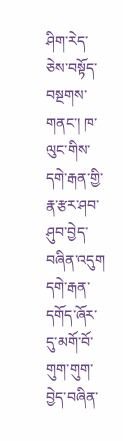ཤིག་རེད་ཅེས་བསྟོད་བསྔགས་གནང་། ཁ་ལུང་གིས་དགེ་རྒན་གྱི་རྣ་རྩར་ཤབ་ཤུབ་བྱེད་བཞིན་འདུག དགེ་རྒན་དགོད་ཞོར་དུ་མགོ་བོ་གུག་གུག་བྱེད་བཞིན་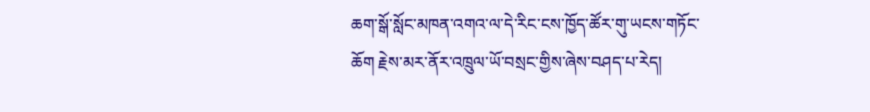ཆག་སྒོ་སློང་མཁན་འགའ་ལ་དེ་རིང་ངས་ཁྱོད་ཚོར་གུ་ཡངས་གཏོང་ཆོག རྗེས་མར་ནོར་འཁྲུལ་ཡོ་བསྲང་གྱིས་ཞེས་བཤད་པ་རེད།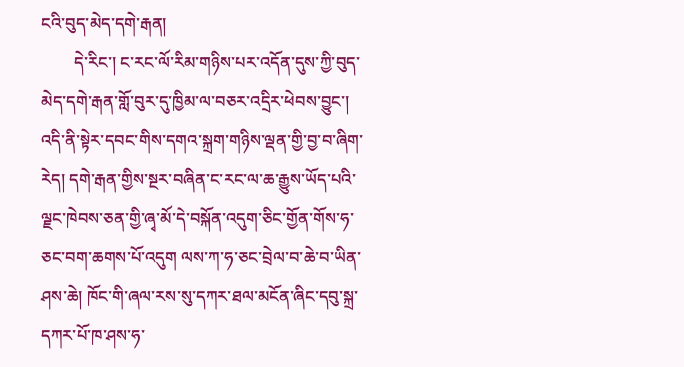ངའི་བུད་མེད་དགེ་རྒན།
        དེ་རིང་། ང་རང་ལོ་རིམ་གཉིས་པར་འདོན་དུས་ཀྱི་བུད་མེད་དགེ་རྒན་གློ་བུར་དུ་ཁྱིམ་ལ་བཅར་འདྲིར་ཕེབས་བྱུང་། འདི་ནི་སྟེར་དབང་གིས་དགའ་སྐྲག་གཉིས་ལྡན་གྱི་བྱ་བ་ཞིག་རེད། དགེ་རྒན་གྱིས་སྔར་བཞིན་ང་རང་ལ་ཆ་རྒྱུས་ཡོད་པའི་ལྗང་ཁེབས་ཅན་གྱི་ཞྭ་མོ་དེ་བསྐོན་འདུག་ཅིང་གྱོན་གོས་ཧ་ཅང་བག་ཆགས་པོ་འདུག ལས་ཀ་ཧ་ཅང་བྲེལ་བ་ཆེ་བ་ཡིན་ཤས་ཆེ། ཁོང་གི་ཞལ་རས་སུ་དཀར་ཐལ་མངོན་ཞིང་དབུ་སྐྲ་དཀར་པོ་ཁ་ཤས་ཧ་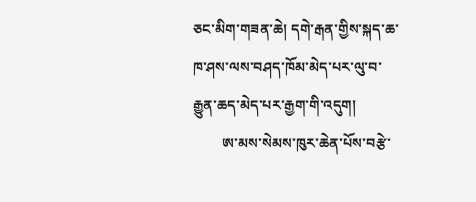ཅང་མིག་གཟན་ཆེ། དགེ་རྒན་གྱིས་སྐད་ཆ་ཁ་ཤས་ལས་བཤད་ཁོམ་མེད་པར་ལུ་བ་རྒྱུན་ཆད་མེད་པར་རྒྱག་གི་འདུག།
        ཨ་མས་སེམས་ཁུར་ཆེན་པོས་བརྩེ་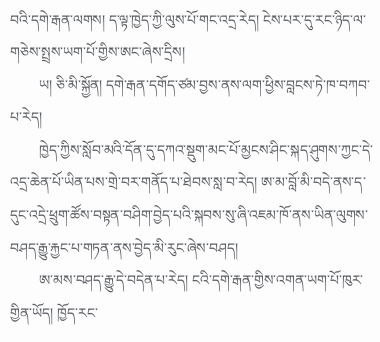བའི་དགེ་རྒན་ལགས། ད་ལྟ་ཁྱེད་ཀྱི་ལུས་པོ་གང་འདྲ་རེད། ངེས་པར་དུ་རང་ཉིད་ལ་གཅེས་སྤྲས་ཡག་པོ་གྱིས་ཨང་ཞེས་དྲིས།
        ཡ། ཅི་མི་སྐྱོན། དགེ་རྒན་དགོད་ཙམ་བྱས་ནས་ལག་ཕྱིས་བླངས་ཏེ་ཁ་བཀབ་པ་རེད།
        ཁྱེད་ཀྱིས་སློབ་མའི་དོན་དུ་དཀའ་སྡུག་མང་པོ་མྱངས་ཤིང་སྐད་ཤུགས་ཀྱང་དེ་འདྲ་ཆེན་པོ་ཡིན་པས་གྲེ་བར་གནོད་པ་ཐེབས་སླ་བ་རེད། ཨ་མ་བློ་མི་བདེ་ནས་ད་དུང་འདྲེ་ཕྲུག་ཚོས་བསྟན་བཤིག་བྱེད་པའི་སྐབས་སུ་ཞི་འཇམ་ཁོ་ནས་ཡིན་ལུགས་བཤད་རྒྱུ་རྐྱང་པ་གཏན་ནས་བྱེད་མི་རུང་ཞེས་བཤད།
        ཨ་མས་བཤད་རྒྱུ་དེ་བདེན་པ་རེད། ངའི་དགེ་རྒན་གྱིས་འགན་ཡག་པོ་ཁུར་གྱིན་ཡོད། ཁྱོད་རང་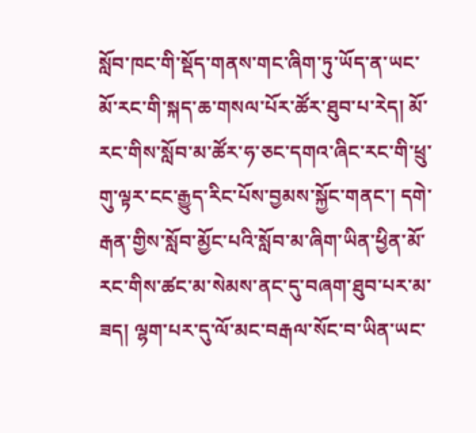སློབ་ཁང་གི་སྡོད་གནས་གང་ཞིག་ཏུ་ཡོད་ན་ཡང་མོ་རང་གི་སྐད་ཆ་གསལ་པོར་ཚོར་ཐུབ་པ་རེད། མོ་རང་གིས་སློབ་མ་ཚོར་ཧ་ཅང་དགའ་ཞིང་རང་གི་ཕྲུ་གུ་ལྟར་ངང་རྒྱུད་རིང་པོས་བྱམས་སྐྱོང་གནང་། དགེ་རྒན་གྱིས་སློབ་མྱོང་པའི་སློབ་མ་ཞིག་ཡིན་ཕྱིན་མོ་རང་གིས་ཚང་མ་སེམས་ནང་དུ་བཞག་ཐུབ་པར་མ་ཟད། ལྷག་པར་དུ་ལོ་མང་བརྒལ་སོང་བ་ཡིན་ཡང་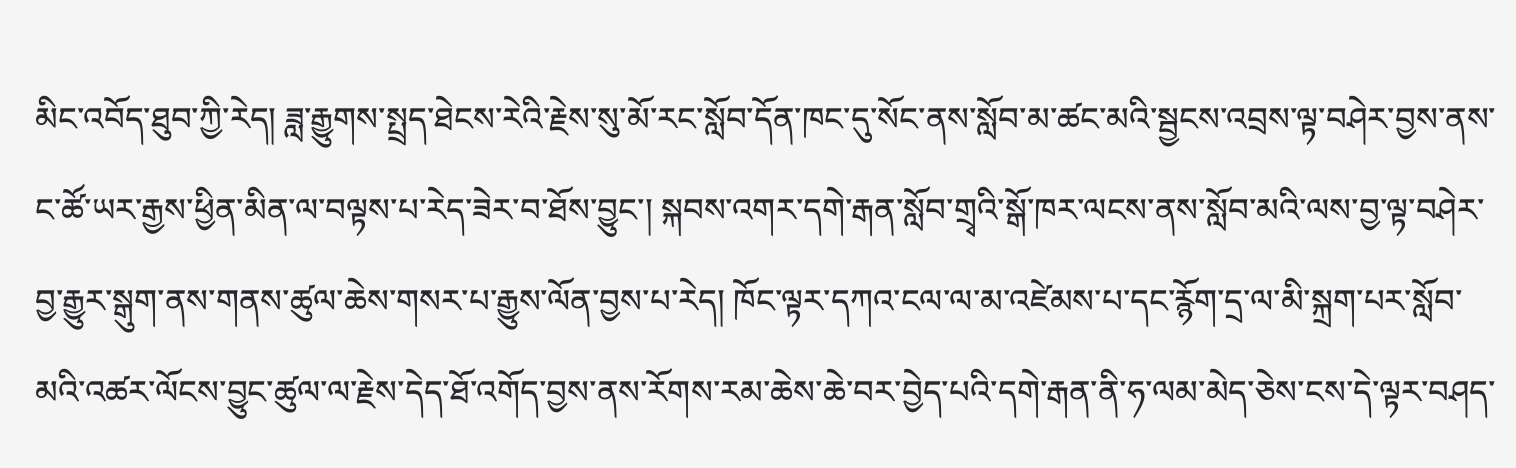མིང་འབོད་ཐུབ་ཀྱི་རེད། ཟླ་རྒྱུགས་སྤྲད་ཐེངས་རེའི་རྗེས་སུ་མོ་རང་སློབ་དོན་ཁང་དུ་སོང་ནས་སློབ་མ་ཚང་མའི་སྦྱངས་འབྲས་ལྟ་བཤེར་བྱས་ནས་ང་ཚོ་ཡར་རྒྱས་ཕྱིན་མིན་ལ་བལྟས་པ་རེད་ཟེར་བ་ཐོས་བྱུང་། སྐབས་འགར་དགེ་རྒན་སློབ་གྲྭའི་སྒོ་ཁར་ལངས་ནས་སློབ་མའི་ལས་བྱ་ལྟ་བཤེར་བྱ་རྒྱུར་སྒུག་ནས་གནས་ཚུལ་ཆེས་གསར་པ་རྒྱུས་ལོན་བྱས་པ་རེད། ཁོང་ལྟར་དཀའ་ངལ་ལ་མ་འཛེམས་པ་དང་རྙོག་དྲ་ལ་མི་སྐྲག་པར་སློབ་མའི་འཚར་ལོངས་བྱུང་ཚུལ་ལ་རྗེས་དེད་ཐོ་འགོད་བྱས་ནས་རོགས་རམ་ཆེས་ཆེ་བར་བྱེད་པའི་དགེ་རྒན་ནི་ཧ་ལམ་མེད་ཅེས་ངས་དེ་ལྟར་བཤད་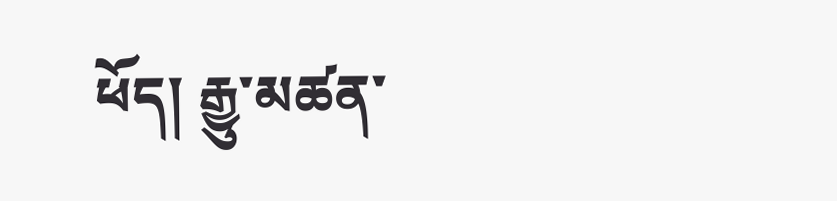ཕོད། རྒྱུ་མཚན་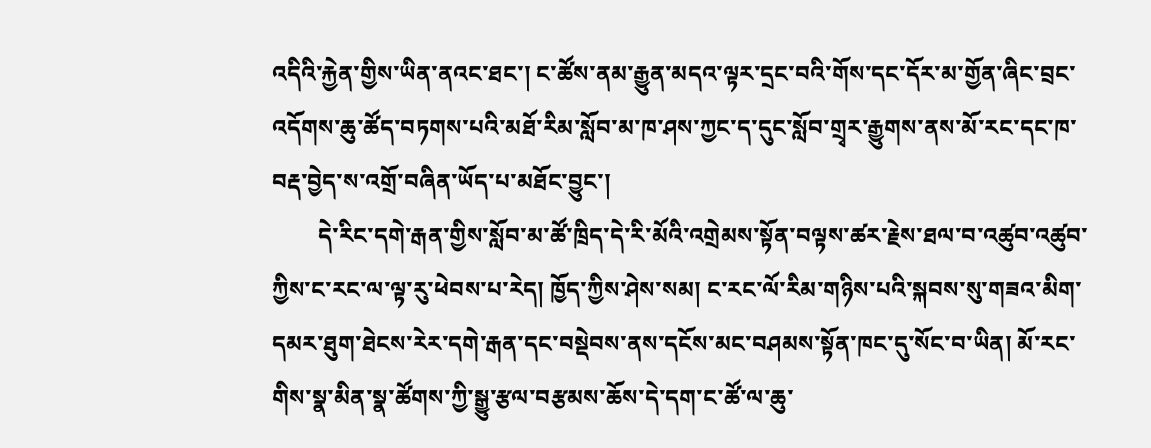འདིའི་རྐྱེན་གྱིས་ཡིན་ནའང་ཐང་། ང་ཚོས་ནམ་རྒྱུན་མདའ་ལྟར་དྲང་བའི་གོས་དང་དོར་མ་གྱོན་ཞིང་བྲང་འདོགས་ཆུ་ཚོད་བཏགས་པའི་མཐོ་རིམ་སློབ་མ་ཁ་ཤས་ཀྱང་ད་དུང་སློབ་གྲྭར་རྒྱུགས་ནས་མོ་རང་དང་ཁ་བརྡ་བྱེད་ས་འགྲོ་བཞིན་ཡོད་པ་མཐོང་བྱུང་།
        དེ་རིང་དགེ་རྒན་གྱིས་སློབ་མ་ཚོ་ཁྲིད་དེ་རི་མོའི་འགྲེམས་སྟོན་བལྟས་ཚར་རྗེས་ཐལ་བ་འཚུབ་འཚུབ་ཀྱིས་ང་རང་ལ་ལྟ་རུ་ཕེབས་པ་རེད། ཁྱོད་ཀྱིས་ཤེས་སམ། ང་རང་ལོ་རིམ་གཉིས་པའི་སྐབས་སུ་གཟའ་མིག་དམར་ཐུག་ཐེངས་རེར་དགེ་རྒན་དང་བསྡེབས་ནས་དངོས་མང་བཤམས་སྟོན་ཁང་དུ་སོང་བ་ཡིན། མོ་རང་གིས་སྣ་མིན་སྣ་ཚོགས་ཀྱི་སྒྱུ་རྩལ་བརྩམས་ཆོས་དེ་དག་ང་ཚོ་ལ་ཆུ་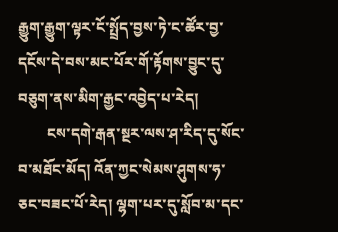རྒྱུག་རྒྱུག་ལྟར་ངོ་སྤྲོད་བྱས་ཏེ་ང་ཚོར་བྱ་དངོས་དེ་བས་མང་པོར་གོ་རྟོགས་བྱུང་དུ་བཅུག་ནས་མིག་རྒྱང་འབྱེད་པ་རེད།
        ངས་དགེ་རྒན་སྔར་ལས་ཤ་རིད་དུ་སོང་བ་མཐོང་མོད། འོན་ཀྱང་སེམས་ཤུགས་ཧ་ཅང་བཟང་པོ་རེད། ལྷག་པར་དུ་སློབ་མ་དང་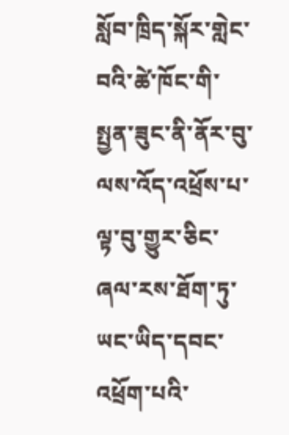སློབ་ཁྲིད་སྐོར་གླེང་བའི་ཚེ་ཁོང་གི་སྤྱན་ཟུང་ནི་ནོར་བུ་ལས་འོད་འཕྲོས་པ་ལྟ་བུ་གྱུར་ཅིང་ཞལ་རས་ཐོག་ཏུ་ཡང་ཡིད་དབང་འཕྲོག་པའི་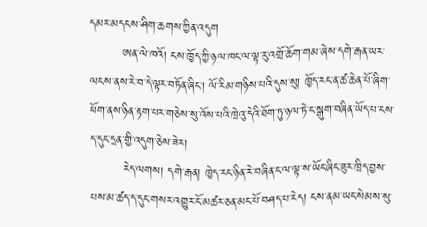དམར་མདངས་ཤིག་ཆགས་ཀྱིན་འདུག
        ཨན་ལེ་ཁའོ། ངས་ཁྱོད་ཀྱི་ཉལ་ཁང་ལ་ལྟ་རུ་འགྲོ་ཆོག་གམ་ཞེས་དགེ་རྒན་ཡར་ལངས་ནས་རེ་བ་དེ་ལྟར་བཏོན་ཞིང་། ལོ་རིམ་གཉིས་པའི་དུས་སུ། ཁྱོད་རང་ན་ཚ་ཆེན་པོ་ཞིག་ཕོག་ནས་ཉིན་རྟག་པར་གཅེས་སུ་འོས་པའི་ཁྲེའུ་དེའི་ཐོག་ཏུ་ཉལ་ཏེ་ང་སྒུག་བཞིན་ཡོད་པ་ངས་ད་དུང་དྲན་གྱི་འདུག་ཅེས་ཟེར།
        རེད་ལགས། དགེ་རྒན། ཁྱེད་རང་ཉིན་རེ་བཞིན་ང་ལ་ལྟ་ས་ཡོང་ཞིང་ཟུར་ཁྲིད་བྱས་པས་མ་ཚད་ད་དུང་གསར་འགྱུར་ངོ་མཚར་ཅན་མང་པོ་བཤད་པ་རེད། ངས་ནམ་ཡང་སེམས་སུ་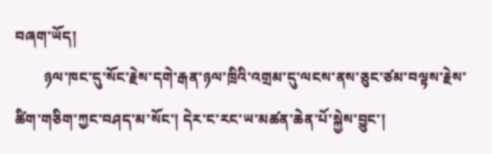བཞག་ཡོད།
        ཉལ་ཁང་དུ་སོང་རྗེས་དགེ་རྒན་ཉལ་ཁྲིའི་འགྲམ་དུ་ལངས་ནས་ཅུང་ཙམ་བལྟས་རྗེས་ཚིག་གཅིག་ཀྱང་བཤད་མ་སོང་། དེར་ང་རང་ཡ་མཚན་ཆེན་པོ་སྐྱེས་བྱུང་།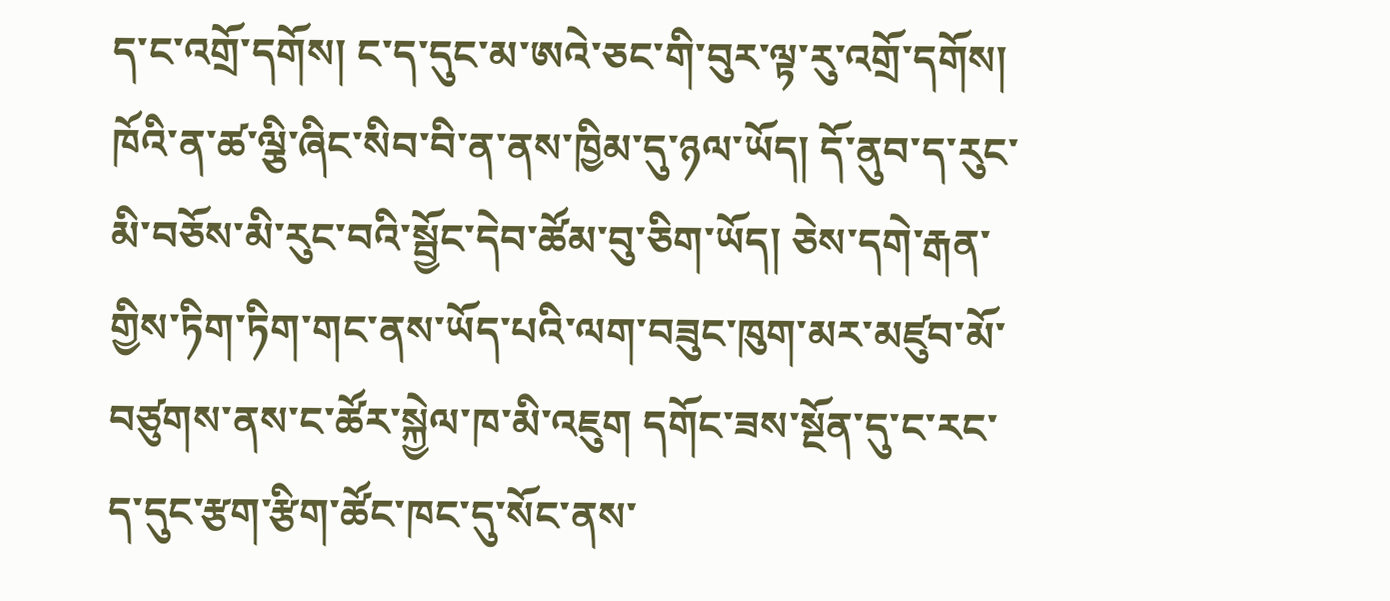ད་ང་འགྲོ་དགོས། ང་ད་དུང་མ་ཨའེ་ཅང་གི་བུར་ལྟ་རུ་འགྲོ་དགོས། ཁོའི་ན་ཚ་ལྕི་ཞིང་སིབ་བི་ན་ནས་ཁྱིམ་དུ་ཉལ་ཡོད། དོ་ནུབ་ད་རུང་མི་བཅོས་མི་རུང་བའི་སྦྱོང་དེབ་ཚོམ་བུ་ཅིག་ཡོད། ཅེས་དགེ་རྒན་གྱིས་ཏིག་ཏིག་གང་ནས་ཡོད་པའི་ལག་བཟུང་ཁུག་མར་མཛུབ་མོ་བཙུགས་ནས་ང་ཚོར་སྐྱེལ་ཁ་མི་འཇུག དགོང་ཟས་སྔོན་དུ་ང་རང་ད་དུང་རྩག་རྩིག་ཚོང་ཁང་དུ་སོང་ནས་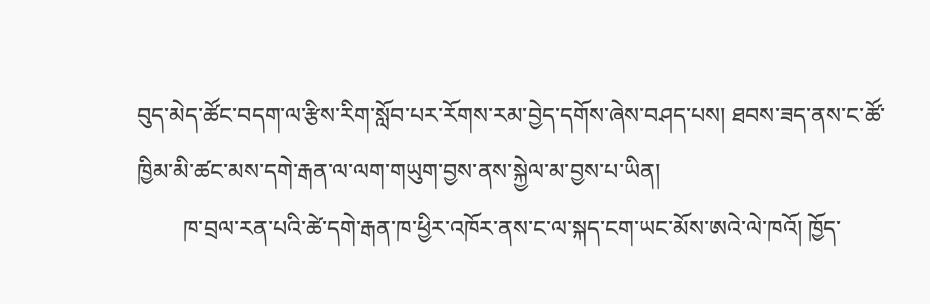བུད་མེད་ཚོང་བདག་ལ་རྩིས་རིག་སློབ་པར་རོགས་རམ་བྱེད་དགོས་ཞེས་བཤད་པས། ཐབས་ཟད་ནས་ང་ཚོ་ཁྱིམ་མི་ཚང་མས་དགེ་རྒན་ལ་ལག་གཡུག་བྱས་ནས་སྐྱེལ་མ་བྱས་པ་ཡིན།
        ཁ་བྲལ་རན་པའི་ཚེ་དགེ་རྒན་ཁ་ཕྱིར་འཁོར་ནས་ང་ལ་སྐད་ངག་ཡང་མོས་ཨའེ་ལེ་ཁའོ། ཁྱོད་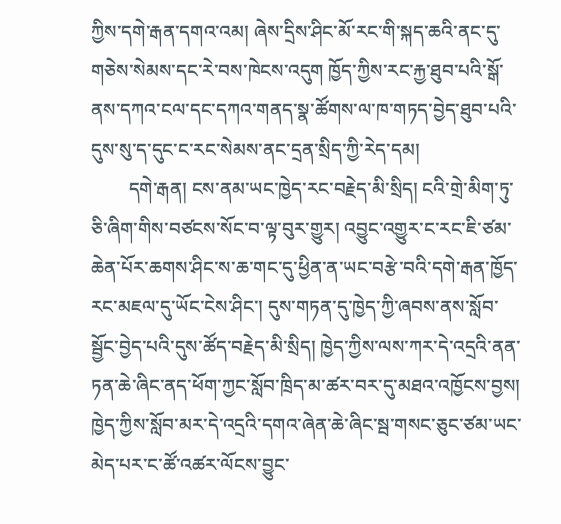ཀྱིས་དགེ་རྒན་དགའ་འམ། ཞེས་དྲིས་ཤིང་མོ་རང་གི་སྐད་ཆའི་ནང་དུ་གཅེས་སེམས་དང་རེ་བས་ཁེངས་འདུག ཁྱོད་ཀྱིས་རང་རྐྱ་ཐུབ་པའི་སྒོ་ནས་དཀའ་ངལ་དང་དཀའ་གནད་སྣ་ཚོགས་ལ་ཁ་གཏད་བྱེད་ཐུབ་པའི་དུས་སུ་ད་དུང་ང་རང་སེམས་ནང་དྲན་སྲིད་ཀྱི་རེད་དམ།
        དགེ་རྒན། ངས་ནམ་ཡང་ཁྱེད་རང་བརྗེད་མི་སྲིད། ངའི་གྲེ་མིག་ཏུ་ཅི་ཞིག་གིས་བཙངས་སོང་བ་ལྟ་བུར་གྱུར། འབྱུང་འགྱུར་ང་རང་ཇི་ཙམ་ཆེན་པོར་ཆགས་ཤིང་ས་ཆ་གང་དུ་ཕྱིན་ན་ཡང་བརྩེ་བའི་དགེ་རྒན་ཁྱོད་རང་མཇལ་དུ་ཡོང་ངེས་ཤིང་། དུས་གཏན་དུ་ཁྱེད་ཀྱི་ཞབས་ནས་སློབ་སྦྱོང་བྱེད་པའི་དུས་ཚོད་བརྗེད་མི་སྲིད། ཁྱེད་ཀྱིས་ལས་ཀར་དེ་འདྲའི་ནན་ཏན་ཆེ་ཞིང་ནད་ཕོག་ཀྱང་སློབ་ཁྲིད་མ་ཚར་བར་དུ་མཐའ་འཁྱོངས་བྱས། ཁྱེད་ཀྱིས་སློབ་མར་དེ་འདྲའི་དགའ་ཞེན་ཆེ་ཞིང་སྦ་གསང་ཅུང་ཙམ་ཡང་མེད་པར་ང་ཚོ་འཚར་ལོངས་བྱུང་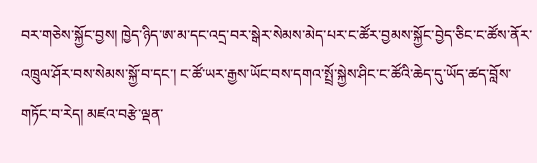བར་གཅེས་སྐྱོང་བྱས། ཁྱེད་ཉིད་ཨ་མ་དང་འདྲ་བར་སྒེར་སེམས་མེད་པར་ང་ཚོར་བྱམས་སྐྱོང་བྱེད་ཅིང་ང་ཚོས་ནོར་འཁྲུལ་ཤོར་བས་སེམས་སྐྱོ་བ་དང་། ང་ཚོ་ཡར་རྒྱས་ཡོང་བས་དགའ་སྤྲོ་སྐྱེས་ཤིང་ང་ཚོའི་ཆེད་དུ་ཡོད་ཚད་བློས་གཏོང་བ་རེད། མཛའ་བརྩེ་ལྡན་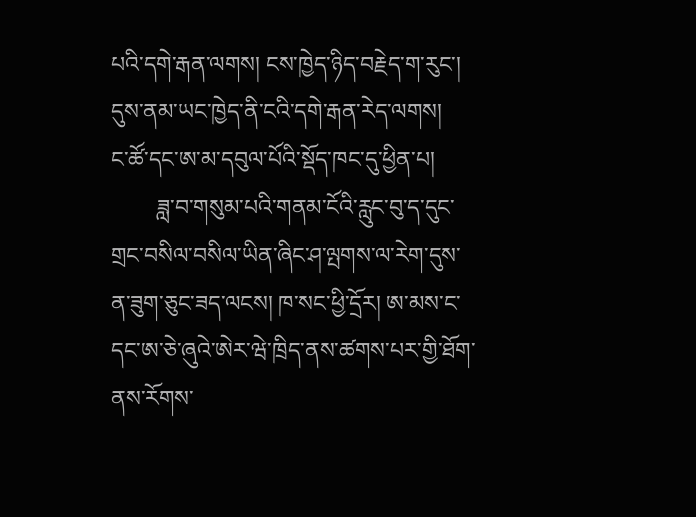པའི་དགེ་རྒན་ལགས། ངས་ཁྱེད་ཉིད་བརྗེད་ག་རུང་། དུས་ནམ་ཡང་ཁྱེད་ནི་ངའི་དགེ་རྒན་རེད་ལགས།
ང་ཚོ་དང་ཨ་མ་དབུལ་པོའི་སྡོད་ཁང་དུ་ཕྱིན་པ།
        ཟླ་བ་གསུམ་པའི་གནམ་ངོའི་རླུང་བུ་ད་དུང་གྲང་བསིལ་བསིལ་ཡིན་ཞིང་ཤ་ལྤགས་ལ་རེག་དུས་ན་ཟུག་ཅུང་ཟད་ལངས། ཁ་སང་ཕྱི་དྲོར། ཨ་མས་ང་དང་ཨ་ཅེ་ཞུའེ་ཨེར་ཝེ་ཁྲིད་ནས་ཚགས་པར་གྱི་ཐོག་ནས་རོགས་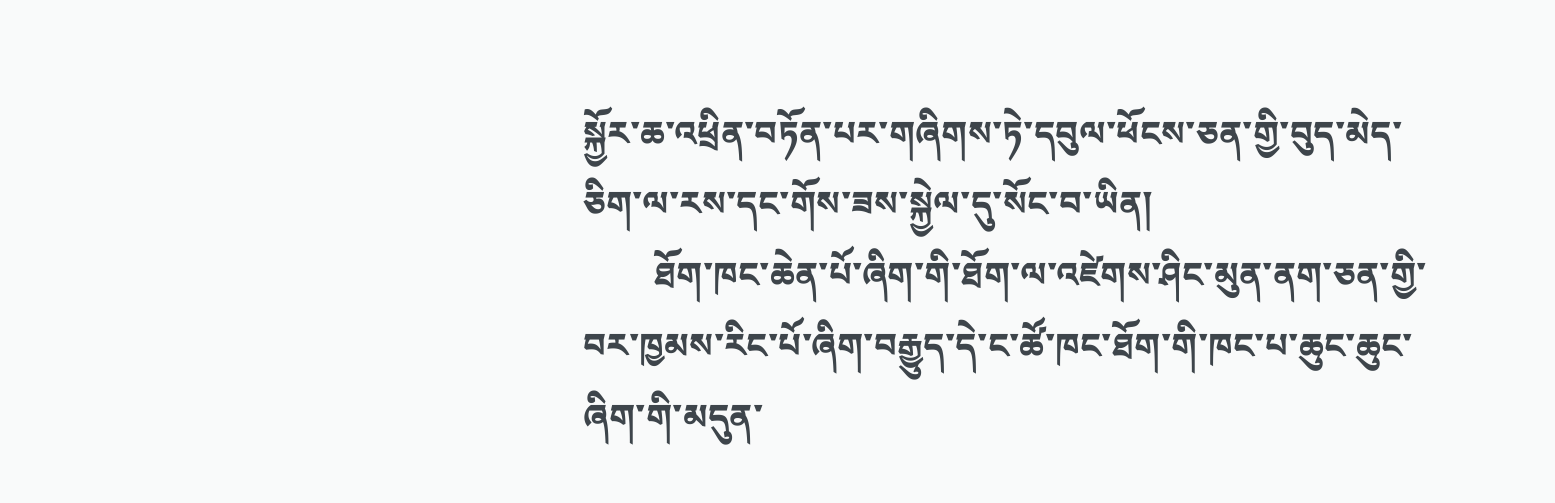སྐྱོར་ཆ་འཕྲིན་བཏོན་པར་གཞིགས་ཏེ་དབུལ་ཕོངས་ཅན་གྱི་བུད་མེད་ཅིག་ལ་རས་དང་གོས་ཟས་སྐྱེལ་དུ་སོང་བ་ཡིན།
        ཐོག་ཁང་ཆེན་པོ་ཞིག་གི་ཐོག་ལ་འཛེགས་ཤིང་མུན་ནག་ཅན་གྱི་བར་ཁྱམས་རིང་པོ་ཞིག་བརྒྱུད་དེ་ང་ཚོ་ཁང་ཐོག་གི་ཁང་པ་ཆུང་ཆུང་ཞིག་གི་མདུན་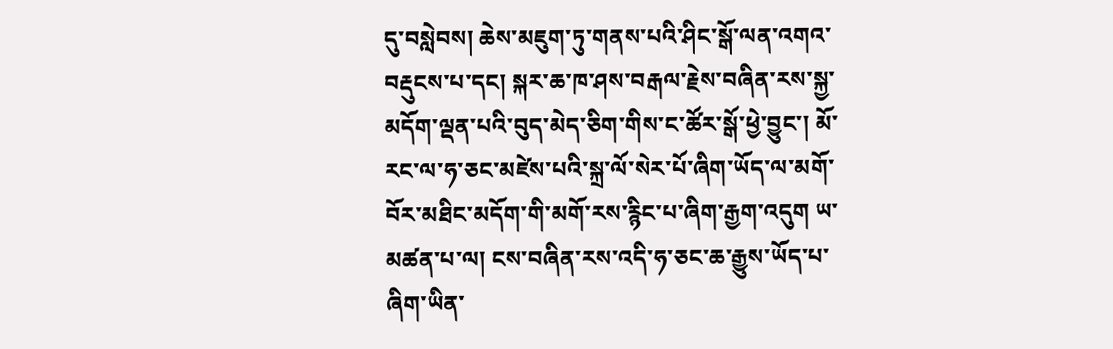དུ་བསླེབས། ཆེས་མཇུག་ཏུ་གནས་པའི་ཤིང་སྒོ་ལན་འགའ་བརྡུངས་པ་དང། སྐར་ཆ་ཁ་ཤས་བརྒལ་རྗེས་བཞིན་རས་སྐྱ་མདོག་ལྡན་པའི་བུད་མེད་ཅིག་གིས་ང་ཚོར་སྒོ་ཕྱེ་བྱུང་། མོ་རང་ལ་ཧ་ཅང་མཛེས་པའི་སྐྲ་ལོ་སེར་པོ་ཞིག་ཡོད་ལ་མགོ་བོར་མཐིང་མདོག་གི་མགོ་རས་རྙིང་པ་ཞིག་རྒྱག་འདུག ཡ་མཚན་པ་ལ། ངས་བཞིན་རས་འདི་ཧ་ཅང་ཆ་རྒྱུས་ཡོད་པ་ཞིག་ཡིན་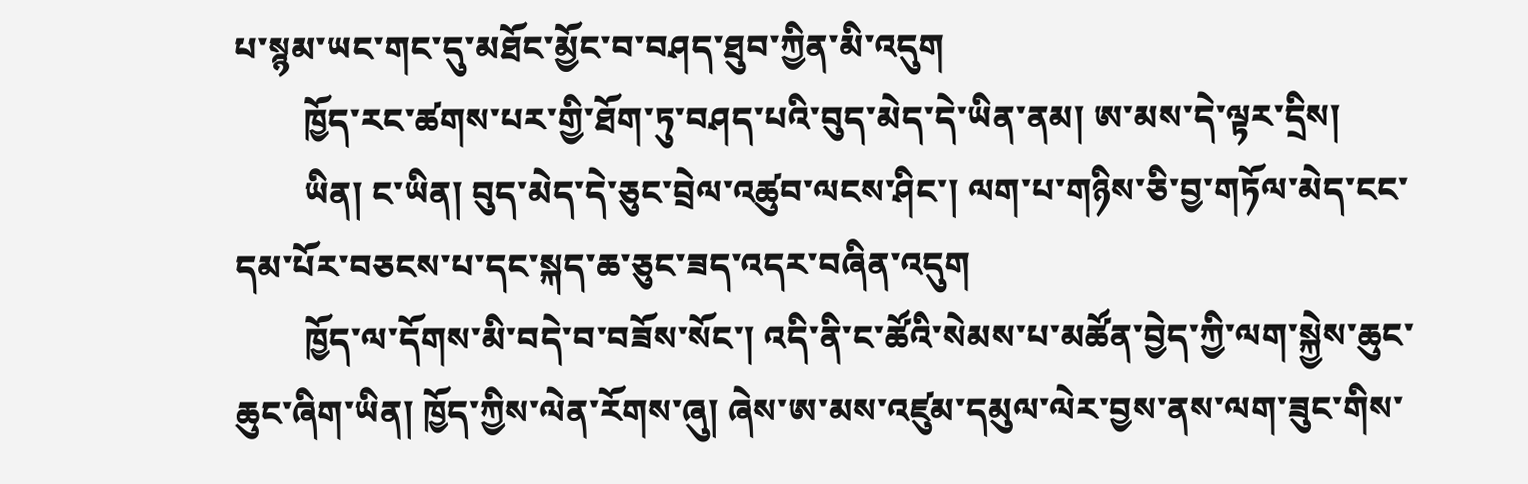པ་སྙམ་ཡང་གང་དུ་མཐོང་མྱོང་བ་བཤད་ཐུབ་ཀྱིན་མི་འདུག
        ཁྱོད་རང་ཚགས་པར་གྱི་ཐོག་ཏུ་བཤད་པའི་བུད་མེད་དེ་ཡིན་ནམ། ཨ་མས་དེ་ལྟར་དྲིས།
        ཡིན། ང་ཡིན། བུད་མེད་དེ་ཅུང་བྲེལ་འཚུབ་ལངས་ཤིང་། ལག་པ་གཉིས་ཅི་བྱ་གཏོལ་མེད་ངང་དམ་པོར་བཅངས་པ་དང་སྐད་ཆ་ཅུང་ཟད་འདར་བཞིན་འདུག
        ཁྱོད་ལ་དོགས་མི་བདེ་བ་བཟོས་སོང་། འདི་ནི་ང་ཚོའི་སེམས་པ་མཚོན་བྱེད་ཀྱི་ལག་སྐྱེས་ཆུང་ཆུང་ཞིག་ཡིན། ཁྱོད་ཀྱིས་ལེན་རོགས་ཞུ། ཞེས་ཨ་མས་འཛུམ་དམུལ་ལེར་བྱས་ནས་ལག་ཟུང་གིས་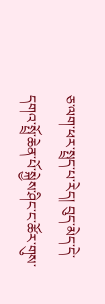ཅ་ལག་ཕར་སྤྲད་པ་རེད། བུད་མེད་དེ་དགའ་སྤྲོ་ཆེན་པོ་སྐྱེས་ཤིང་ང་ཚོར་གུས་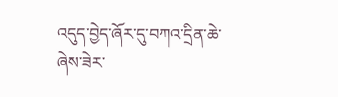འདུད་བྱེད་ཞོར་དུ་བཀའ་དྲིན་ཆེ་ཞེས་ཟེར་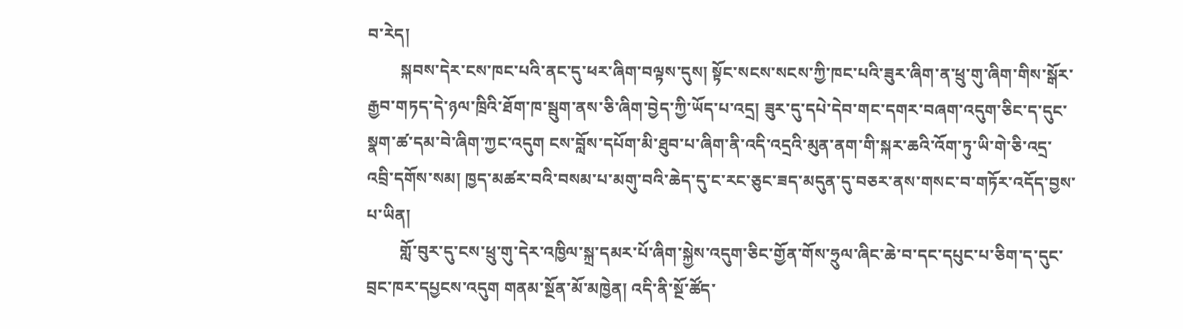བ་རེད།
        སྐབས་དེར་ངས་ཁང་པའི་ནང་དུ་ཕར་ཞིག་བལྟས་དུས། སྟོང་སངས་སངས་ཀྱི་ཁང་པའི་ཟུར་ཞིག་ན་ཕྲུ་གུ་ཞིག་གིས་སྒོར་རྒྱབ་གཏད་དེ་ཉལ་ཁྲིའི་ཐོག་ཁ་སྦུག་ནས་ཅི་ཞིག་བྱེད་ཀྱི་ཡོད་པ་འདྲ། ཟུར་དུ་དཔེ་དེབ་གང་དགར་བཞག་འདུག་ཅིང་ད་དུང་སྣག་ཚ་དམ་བེ་ཞིག་ཀྱང་འདུག ངས་བློས་དཔོག་མི་ཐུབ་པ་ཞིག་ནི་འདི་འདྲའི་མུན་ནག་གི་སྐར་ཆའི་འོག་ཏུ་ཡི་གེ་ཅི་འདྲ་འབྲི་དགོས་སམ། ཁྱད་མཚར་བའི་བསམ་པ་མགུ་བའི་ཆེད་དུ་ང་རང་ཅུང་ཟད་མདུན་དུ་བཅར་ནས་གསང་བ་གཏོར་འདོད་བྱས་པ་ཡིན།
        གློ་བུར་དུ་ངས་ཕྲུ་གུ་དེར་འཁྱིལ་སྐྲ་དམར་པོ་ཞིག་སྐྱེས་འདུག་ཅིང་གྱོན་གོས་ཧྲུལ་ཞིང་ཆེ་བ་དང་དཔུང་པ་ཅིག་ད་དུང་བྲང་ཁར་དཔྱངས་འདུག གནམ་སྔོན་མོ་མཁྱེན། འདི་ནི་སྔོ་ཚོད་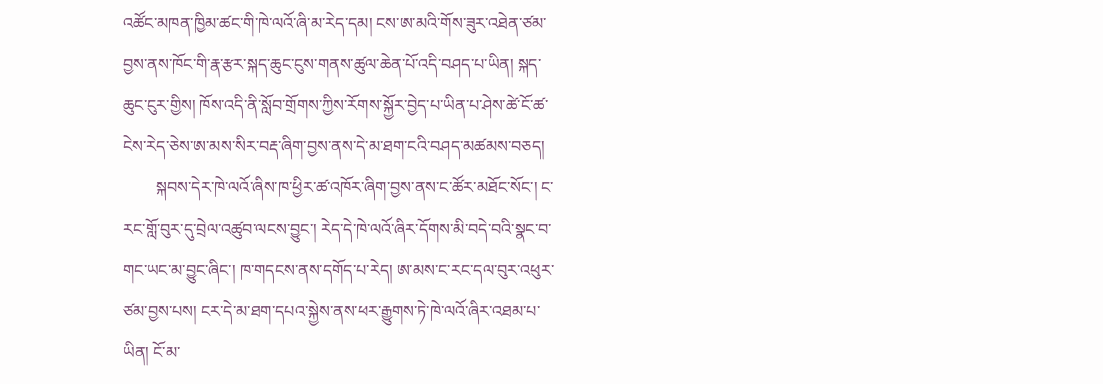འཚོང་མཁན་ཁྱིམ་ཚང་གི་ཁེ་ལའོ་ཞི་མ་རེད་དམ། ངས་ཨ་མའི་གོས་ཟུར་འཐེན་ཙམ་བྱས་ནས་ཁོང་གི་རྣ་རྩར་སྐད་ཆུང་ངུས་གནས་ཚུལ་ཆེན་པོ་འདི་བཤད་པ་ཡིན། སྐད་ཆུང་ངུར་གྱིས། ཁོས་འདི་ནི་སློབ་གྲོགས་ཀྱིས་རོགས་སྐྱོར་བྱེད་པ་ཡིན་པ་ཤེས་ཚེ་ངོ་ཚ་ངེས་རེད་ཅེས་ཨ་མས་སིར་བརྡ་ཞིག་བྱས་ནས་དེ་མ་ཐག་ངའི་བཤད་མཚམས་བཅད།
        སྐབས་དེར་ཁེ་ལའོ་ཞིས་ཁ་ཕྱིར་ཚ་འཁོར་ཞིག་བྱས་ནས་ང་ཚོར་མཐོང་སོང་། ང་རང་གློ་བུར་དུ་བྲེལ་འཚུབ་ལངས་བྱུང་། རེད་དེ་ཁེ་ལའོ་ཞིར་དོགས་མི་བདེ་བའི་སྣང་བ་གང་ཡང་མ་བྱུང་ཞིང་། ཁ་གདངས་ནས་དགོད་པ་རེད། ཨ་མས་ང་རང་དལ་བུར་འཕུར་ཙམ་བྱས་པས། ངར་དེ་མ་ཐག་དཔའ་སྐྱེས་ནས་ཕར་རྒྱུགས་ཏེ་ཁེ་ལའོ་ཞིར་འཐམ་པ་ཡིན། ངོ་མ་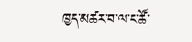ཁྱད་མཚར་བ་ལ་ང་ཚོ་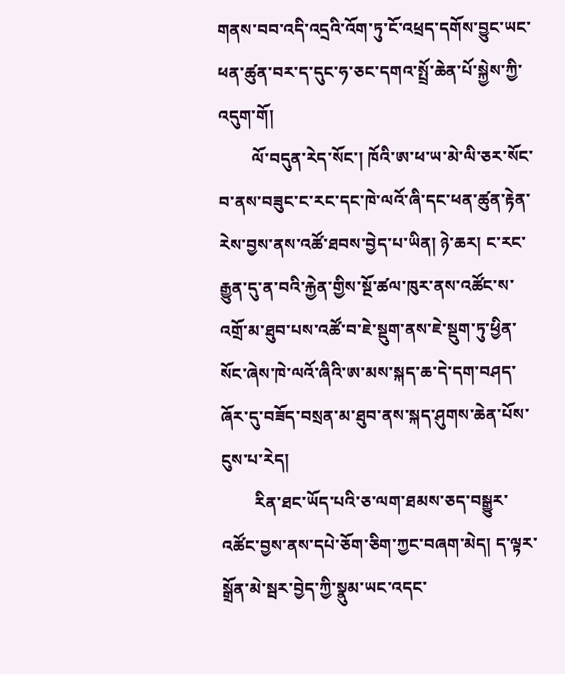གནས་བབ་འདི་འདྲའི་འོག་ཏུ་ངོ་འཕྲད་དགོས་བྱུང་ཡང་ཕན་ཚུན་བར་ད་དུང་ཧ་ཅང་དགའ་སྤྲོ་ཆེན་པོ་སྐྱེས་ཀྱི་འདུག་གོ།
        ལོ་བདུན་རེད་སོང་། ཁོའི་ཨ་ཕ་ཡ་མེ་ལི་ཅར་སོང་བ་ནས་བཟུང་ང་རང་དང་ཁེ་ལའོ་ཞི་དང་ཕན་ཚུན་རྟེན་རེས་བྱས་ནས་འཚོ་ཐབས་བྱེད་པ་ཡིན། ཉེ་ཆར། ང་རང་རྒྱུན་དུ་ན་བའི་རྐྱེན་གྱིས་སྔོ་ཚལ་ཁུར་ནས་འཚོང་ས་འགྲོ་མ་ཐུབ་པས་འཚོ་བ་ཇེ་སྡུག་ནས་ཇེ་སྡུག་ཏུ་ཕྱིན་སོང་ཞེས་ཁེ་ལའོ་ཞིའི་ཨ་མས་སྐད་ཆ་དེ་དག་བཤད་ཞོར་དུ་བཟོད་བསྲན་མ་ཐུབ་ནས་སྐད་ཤུགས་ཆེན་པོས་ངུས་པ་རེད།
        རིན་ཐང་ཡོད་པའི་ཅ་ལག་ཐམས་ཅད་བསྒྱུར་འཚོང་བྱས་ནས་དཔེ་ཅོག་ཅིག་ཀྱང་བཞག་མེད། ད་ལྟར་སྒྲོན་མེ་སྦར་བྱེད་ཀྱི་སྣུམ་ཡང་འདང་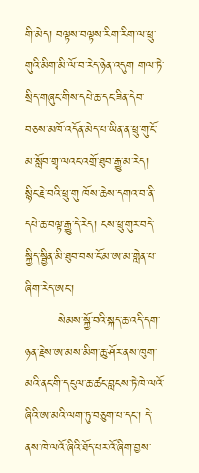གི་མེད། བལྟས་བལྟས་རིག་རིག་ལ་ཕྲུ་གུའི་མིག་མི་ལོ་བ་རེད་ཉེན་འདུག གལ་ཏེ་སྲིད་གཞུང་གིས་དཔེ་ཆ་དང་ཟིན་དེབ་བཅས་མཁོ་འདོན་མེད་པ་ཡིན་ན་ཕྲུ་གུ་ངོ་མ་སློབ་གྲྭ་ལའང་འགྲོ་ཐུབ་རྒྱུ་མ་རེད། སྙིང་རྗེ་བའི་ཕྲུ་གུ ཁོས་ཆེས་དགའ་བ་ནི་དཔེ་ཆ་བལྟ་རྒྱུ་དེ་རེད། ངས་ཕྲུ་གུར་བདེ་སྐྱིད་སྦྱིན་མི་ཐུབ་བས་ངོ་མ་ཨ་མ་གླེན་པ་ཞིག་རེད་ཨང་།
        སེམས་སྐྱོ་བའི་སྐད་ཆ་འདི་དག་ཉན་རྗེས་ཨ་མས་མིག་ཆུ་ཤོར་ནས་ཁུག་མའི་ནང་གི་དངུལ་ཆ་ཚང་བླངས་ཏེ་ཁེ་ལའོ་ཞིའི་ཨ་མའི་ལག་ཏུ་བཅུག་པ་དང་། དེ་ནས་ཁེ་ལའོ་ཞིའི་ཐོད་པར་འོ་ཞིག་བྱས་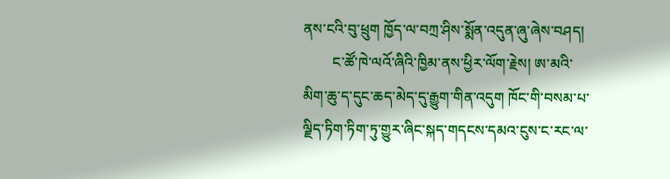ནས་ངའི་བུ་ཕྲུག ཁྱོད་ལ་བཀྲ་ཤིས་སྨོན་འདུན་ཞུ་ཞེས་བཤད།
        ང་ཚོ་ཁེ་ལའོ་ཞིའི་ཁྱིམ་ནས་ཕྱིར་ལོག་རྗེས། ཨ་མའི་མིག་ཆུ་ད་དུང་ཆད་མེད་དུ་རྒྱུག་གིན་འདུག ཁོང་གི་བསམ་པ་ལྗིད་ཏིག་ཏིག་ཏུ་གྱུར་ཞིང་སྐད་གདངས་དམའ་ངུས་ང་རང་ལ་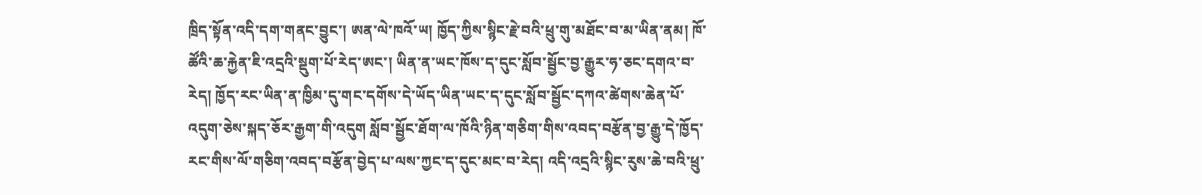ཁྲིད་སྟོན་འདི་དག་གནང་བྱུང་། ཨན་ལེ་ཁའོ་ཡ། ཁྱོད་ཀྱིས་སྙིང་རྗེ་བའི་ཕྲུ་གུ་མཐོང་བ་མ་ཡིན་ནམ། ཁོ་ཚོའི་ཆ་རྐྱེན་ཇི་འདྲའི་སྡུག་པོ་རེད་ཨང་། ཡིན་ན་ཡང་ཁོས་ད་དུང་སློབ་སྦྱོང་བྱ་རྒྱུར་ཧ་ཅང་དགའ་བ་རེད། ཁྱོད་རང་ཡིན་ན་ཁྱིམ་དུ་གང་དགོས་དེ་ཡོད་ཡིན་ཡང་ད་དུང་སློབ་སྦྱོང་དཀའ་ཚེགས་ཆེན་པོ་འདུག་ཅེས་སྐད་ཅོར་རྒྱག་གི་འདུག སློབ་སྦྱོང་ཐོག་ལ་ཁོའི་ཉིན་གཅིག་གིས་འབད་བརྩོན་བྱ་རྒྱུ་དེ་ཁྱོད་རང་གིས་ལོ་གཅིག་འབད་བརྩོན་བྱེད་པ་ལས་ཀྱང་ད་དུང་མང་བ་རེད། འདི་འདྲའི་སྙིང་རུས་ཆེ་བའི་ཕྲུ་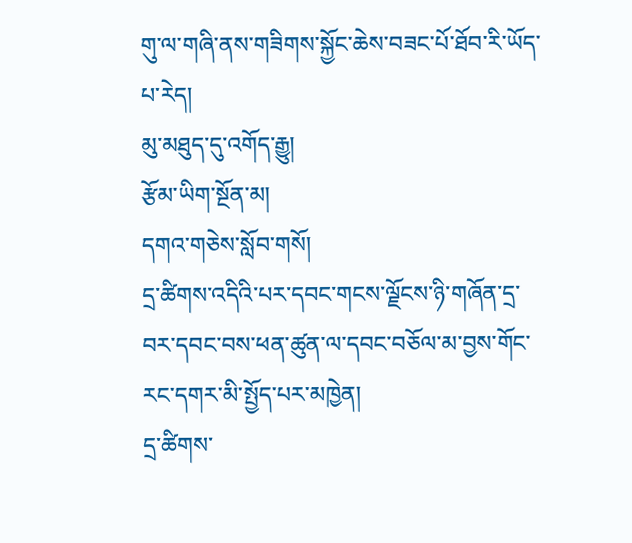གུ་ལ་གཞི་ནས་གཟིགས་སྐྱོང་ཆེས་བཟང་པོ་ཐོབ་རི་ཡོད་པ་རེད།
མུ་མཐུད་དུ་འགོད་རྒྱུ།
རྩོམ་ཡིག་སྔོན་མ།
དགའ་གཅེས་སློབ་གསོ།
དྲ་ཚིགས་འདིའི་པར་དབང་གངས་ལྗོངས་ཉི་གཞོན་དྲ་བར་དབང་བས་ཕན་ཚུན་ལ་དབང་བཅོལ་མ་བྱས་གོང་རང་དགར་མི་སྤྱོད་པར་མཁྱེན།
དྲ་ཚིགས་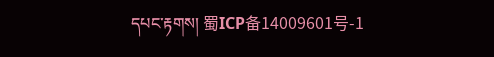དཔང་རྟགས། 蜀ICP备14009601号-1